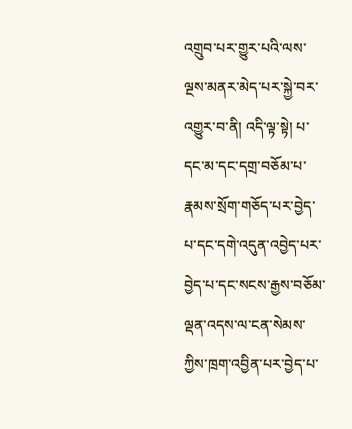འགྲུབ་པར་གྱུར་པའི་ལས་ལྔས་མནར་མེད་པར་སྐྱེ་བར་འགྱུར་བ་ནི། འདི་ལྟ་སྟེ། པ་དང་མ་དང་དགྲ་བཅོམ་པ་རྣམས་སྲོག་གཅོད་པར་བྱེད་པ་དང་དགེ་འདུན་འབྱེད་པར་བྱེད་པ་དང་སངས་རྒྱས་བཅོམ་ལྡན་འདས་ལ་ངན་སེམས་ཀྱིས་ཁྲག་འབྱིན་པར་བྱེད་པ་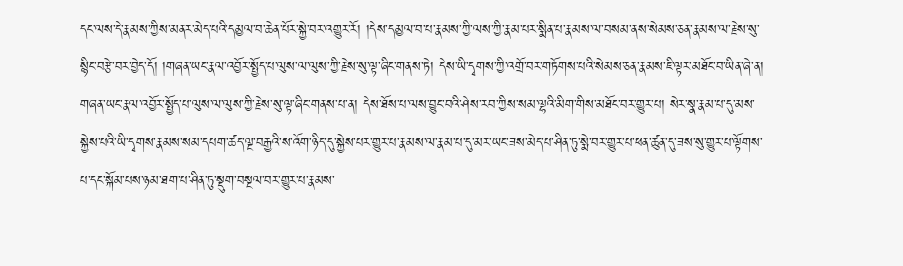དང་ལས་དེ་རྣམས་ཀྱིས་མནར་མེད་པའི་དམྱལ་བ་ཆེན་པོར་སྐྱེ་བར་འགྱུར་རོ། །དེས་དམྱལ་བ་པ་རྣམས་ཀྱི་ལས་ཀྱི་རྣམ་པར་སྨིན་པ་རྣམས་ལ་བསམ་ནས་སེམས་ཅན་རྣམས་ལ་རྗེས་སུ་སྙིང་བརྩེ་བར་བྱེད་དོ། །གཞན་ཡང་རྣལ་འབྱོར་སྤྱོད་པ་ལུས་ལ་ལུས་ཀྱི་རྗེས་སུ་ལྟ་ཞིང་གནས་ཏེ། དེས་ཡི་དྭགས་ཀྱི་འགྲོ་བར་གཏོགས་པའི་སེམས་ཅན་རྣམས་ཇི་ལྟར་མཐོང་བ་ཡིན་ཞེ་ན། གཞན་ཡང་རྣལ་འབྱོར་སྤྱོད་པ་ལུས་ལ་ལུས་ཀྱི་རྗེས་སུ་ལྟ་ཞིང་གནས་པ་ན། དེས་ཐོས་པ་ལས་བྱུང་བའི་ཤེས་རབ་ཀྱིས་སམ་ལྷའི་མིག་གིས་མཐོང་བར་གྱུར་པ། སེར་སྣ་རྣམ་པ་དུ་མས་སྐྱེས་པའི་ཡི་དྭགས་རྣམས་སམ་དཔག་ཚད་ལྔ་བརྒྱའི་ས་འོག་ཉིད་དུ་སྐྱེས་པར་གྱུར་པ་རྣམས་ལ་རྣམ་པ་དུ་མར་ཡང་ཟས་མེད་པ་ཤིན་ཏུ་སྨེ་བར་གྱུར་པ་ཕན་ཚུན་དུ་ཟས་སུ་གྱུར་པ་ལྟོགས་པ་དང་སྐོམ་པས་ཉམ་ཐག་པ་ཤིན་ཏུ་སྡུག་བསྔལ་བར་གྱུར་པ་རྣམས་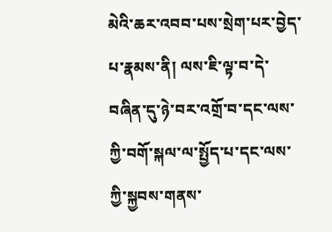མེའི་ཆར་འབབ་པས་སྲེག་པར་བྱེད་པ་རྣམས་ནི། ལས་ཇི་ལྟ་བ་དེ་བཞིན་དུ་ཉེ་བར་འགྲོ་བ་དང་ལས་ཀྱི་བགོ་སྐལ་ལ་སྤྱོད་པ་དང་ལས་ཀྱི་སྐྱབས་གནས་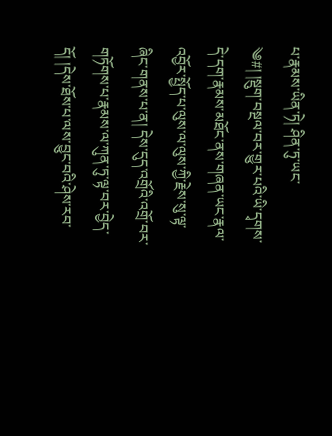པ་རྣམས་ཡིན་ཏེ། ཤིན་ཏུ་ཡང་
༄#། །སྡུག་བསྔལ་བར་གྱུར་པའི་ཡི་དྭགས་དེ་དག་རྣམས་མཐོང་ནས་གཞན་ཡང་རྣལ་འབྱོར་སྤྱོད་པ་ལུས་ལ་ལུས་ཀྱི་རྗེས་སུ་ལྟ་ཞིང་གནས་པ་ན། དེས་དུད་འགྲོའི་འགྲོ་བར་གཏོགས་པ་རྣམས་ལ་ཀུན་ཏུ་ལྟ་བར་བྱེད་དོ། །དེས་ཐོས་པ་ལས་བྱུང་བའི་ཤེས་རབ་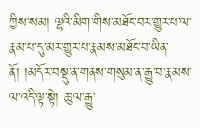ཀྱིས་སམ། ལྷའི་མིག་གིས་མཐོང་བར་གྱུར་པ་ལ་རྣམ་པ་དུ་མར་གྱུར་པ་རྣམས་མཐོང་བ་ཡིན་ནོ། །མདོར་བསྡུ་ན་གནས་གསུམ་ན་རྒྱུ་བ་རྣམས་ལ་འདི་ལྟ་སྟེ། ཆུ་ལ་རྒྱུ་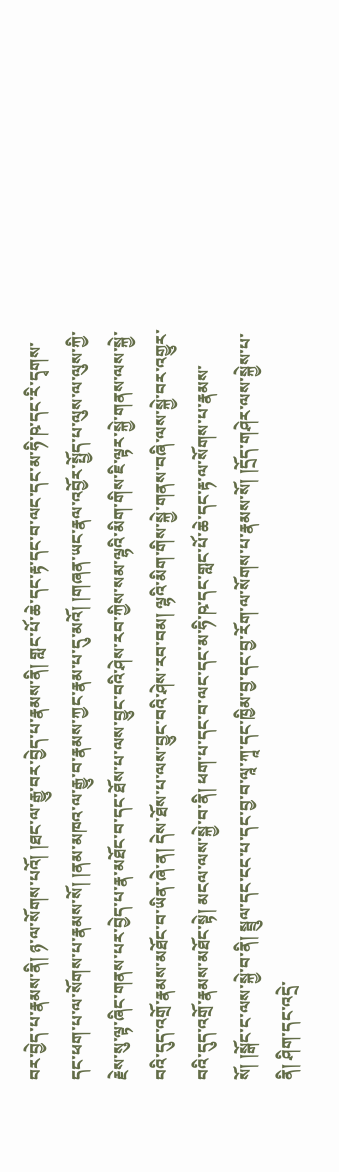བར་བྱེད་པ་རྣམས་ནི། ཉ་ལ་སོགས་པའོ། །ཐང་ལ་རྒྱུ་བར་བྱེད་པ་རྣམས་ནི། གླང་པོ་ཆེ་དང་རྟ་དང་བ་ལང་དང་མ་ཧི་ཥ་དང་རི་དྭགས་དང་ཕག་པ་ལ་སོགས་པ་རྣམས་སོ། །ནམ་མཁའ་ལ་རྒྱུ་བ་རྣམས་ཀྱང་རྣམ་པ་དུ་མའོ། །གཞན་ཡང་རྣལ་འབྱོར་སྤྱོད་པ་ལུས་ལ་ལུས་ཀྱི་རྗེས་སུ་ལྟ་ཞིང་གནས་པར་བྱེད་པ་རྣ་མཐོང་བ་དང་ཐོས་པ་ལས་བྱུང་བའི་ཤེས་རབ་ཀྱིས་སམ་ལྷའི་མིག་གིས་ཇི་ལྟར་སྐྱེ་གནས་ལས་སྐྱེ་བའི་དུད་འགྲོ་རྣམས་མཐོང་བ་ཡིན་ཞེ་ན། དེས་ཐོས་པ་ལས་བྱུང་བའི་ཤེས་རབ་བམ། ལྷའི་མིག་གིས་སྐྱེ་གནས་བཞི་ལས་སྐྱེ་བར་འགྱུར་བའི་དུད་འགྲོ་རྣམས་མཐོང་སྟེ། མངལ་ལས་སྐྱེ་བ་ནི། ཕག་པ་དང་བ་ལང་དང་མ་ཧི་ཥ་དང་གླང་པོ་ཆེ་དང་རྟ་ལ་སོགས་པ་རྣམས་སོ། །སྒོང་ང་ལས་སྐྱེ་བ་ནི། སྦྲུལ་དང་ངང་པ་དང་བྱ་བ་ལཱ་ཀཱ་དང་ཁྱིམ་བྱ་དང་བྱ་རོག་ལ་སོགས་པ་རྣམས་སོ། །དྲོད་གཤེར་ལས་སྐྱེས་པ་ནི། ཤིག་དང་འདྲེ་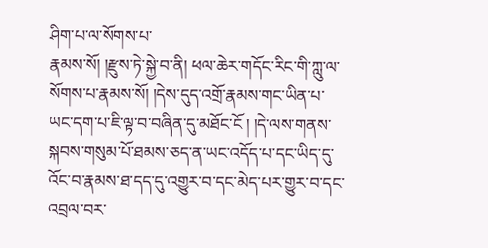ཤིག་པ་ལ་སོགས་པ་
རྣམས་སོ། །རྫུས་ཏེ་སྐྱེ་བ་ནི། ཕལ་ཆེར་གདོང་རིང་གི་ཀླུ་ལ་སོགས་པ་རྣམས་སོ། །དེས་དུད་འགྲོ་རྣམས་གང་ཡིན་པ་ཡང་དག་པ་ཇི་ལྟ་བ་བཞིན་དུ་མཐོང་ངོ ། །དེ་ལས་གནས་སྐབས་གསུམ་པོ་ཐམས་ཅད་ན་ཡང་འདོད་པ་དང་ཡིད་དུ་འོང་བ་རྣམས་ཐ་དད་དུ་འགྱུར་བ་དང་མེད་པར་གྱུར་བ་དང་འབྲལ་བར་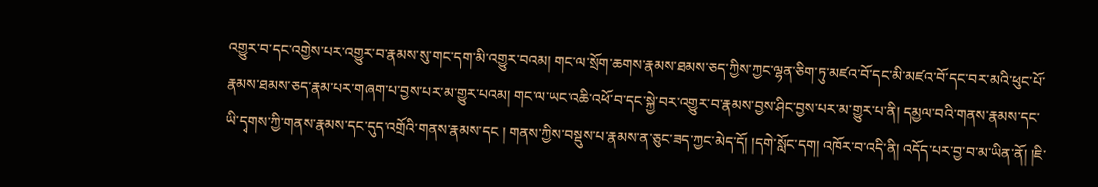འགྱུར་བ་དང་འགྱེས་པར་འགྱུར་བ་རྣམས་སུ་གང་དག་མི་འགྱུར་བའམ། གང་ལ་སྲོག་ཆགས་རྣམས་ཐམས་ཅད་ཀྱིས་ཀྱང་ལྷན་ཅིག་ཏུ་མཛའ་བོ་དང་མི་མཛའ་བོ་དང་བར་མའི་ཕུང་པོ་རྣམས་ཐམས་ཅད་རྣམ་པར་གཞག་པ་བྱས་པར་མ་གྱུར་པའམ། གང་ལ་ཡང་འཆི་འཕོ་བ་དང་སྐྱེ་བར་འགྱུར་བ་རྣམས་བྱས་ཤིང་བྱས་པར་མ་གྱུར་པ་ནི། དམྱལ་བའི་གནས་རྣམས་དང་ཡི་དྭགས་ཀྱི་གནས་རྣམས་དང་དུད་འགྲོའི་གནས་རྣམས་དང ། གནས་ཀྱིས་བསྡུས་པ་རྣམས་ན་ཅུང་ཟད་ཀྱང་མེད་དོ། །དགེ་སློང་དག། འཁོར་བ་འདི་ནི། འདོད་པར་བྱ་བ་མ་ཡིན་ནོ། །ཇི་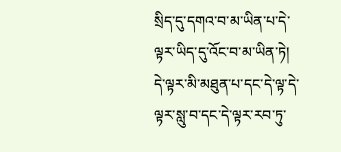སྲིད་དུ་དགའ་བ་མ་ཡིན་པ་དེ་ལྟར་ཡིད་དུ་འོང་བ་མ་ཡིན་ཏེ། དེ་ལྟར་མི་མཐུན་པ་དང་དེ་ལྟ་དེ་ལྟར་སླུ་བ་དང་དེ་ལྟར་རབ་ཏུ་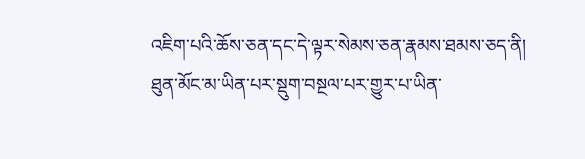འཇིག་པའི་ཆོས་ཅན་དང་དེ་ལྟར་སེམས་ཅན་རྣམས་ཐམས་ཅད་ནི། ཐུན་མོང་མ་ཡིན་པར་སྡུག་བསྔལ་པར་གྱུར་པ་ཡིན་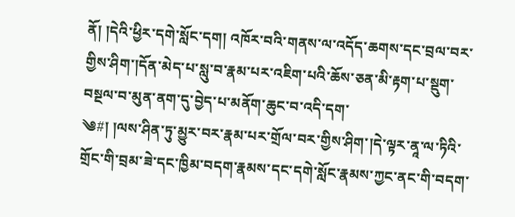ནོ། །དེའི་ཕྱིར་དགེ་སློང་དག། འཁོར་བའི་གནས་ལ་འདོད་ཆགས་དང་བྲལ་བར་གྱིས་ཤིག་།དོན་མེད་པ་སླུ་བ་རྣམ་པར་འཇིག་པའི་ཆོས་ཅན་མི་རྟག་པ་སྡུག་བསྔལ་བ་མུན་ནག་དུ་བྱེད་པ་མནོག་ཆུང་བ་འདི་དག་
༄#། །ལས་ཤིན་ཏུ་མྱུར་བར་རྣམ་པར་གྲོལ་བར་གྱིས་ཤིག་།དེ་ལྟར་ནཱ་ལ་ཏིའི་གྲོང་གི་བྲམ་ཟེ་དང་ཁྱིམ་བདག་རྣམས་དང་དགེ་སློང་རྣམས་ཀྱང་ནང་གི་བདག་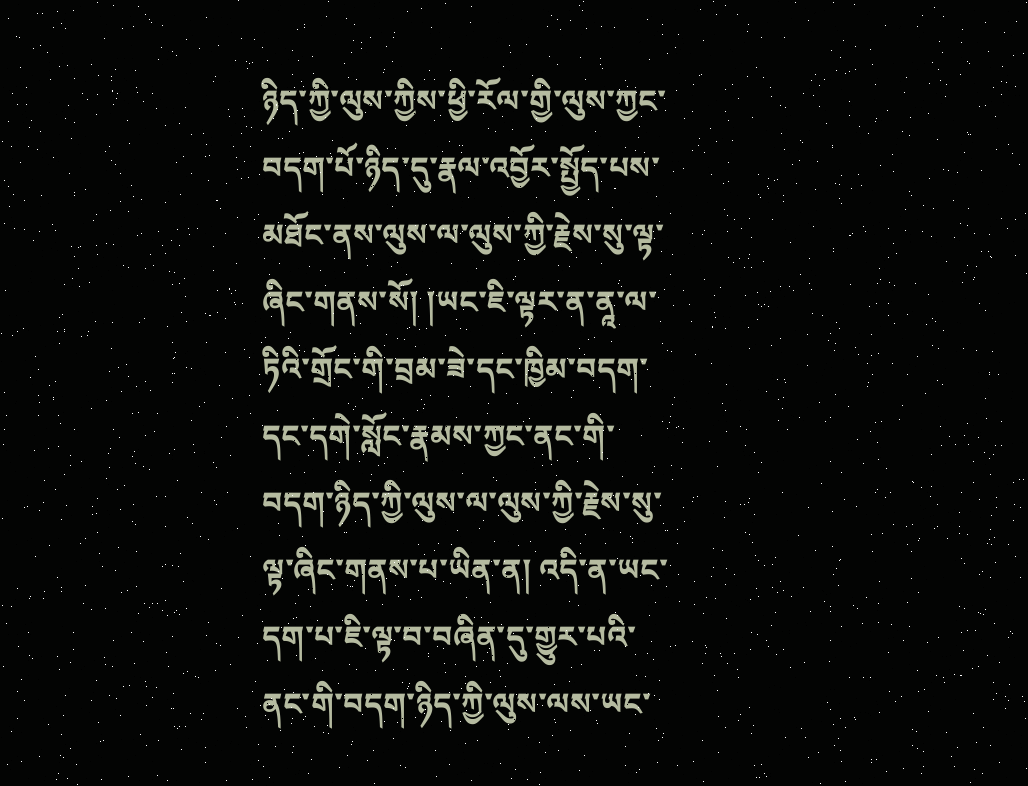ཉིད་ཀྱི་ལུས་ཀྱིས་ཕྱི་རོལ་གྱི་ལུས་ཀྱང་བདག་པོ་ཉིད་དུ་རྣལ་འབྱོར་སྤྱོད་པས་མཐོང་ནས་ལུས་ལ་ལུས་ཀྱི་རྗེས་སུ་ལྟ་ཞིང་གནས་སོ། །ཡང་ཇི་ལྟར་ན་ནཱ་ལ་ཏིའི་གྲོང་གི་བྲམ་ཟེ་དང་ཁྱིམ་བདག་དང་དགེ་སློང་རྣམས་ཀྱང་ནང་གི་བདག་ཉིད་ཀྱི་ལུས་ལ་ལུས་ཀྱི་རྗེས་སུ་ལྟ་ཞིང་གནས་པ་ཡིན་ན། འདི་ན་ཡང་དག་པ་ཇི་ལྟ་བ་བཞིན་དུ་གྱུར་པའི་ནང་གི་བདག་ཉིད་ཀྱི་ལུས་ལས་ཡང་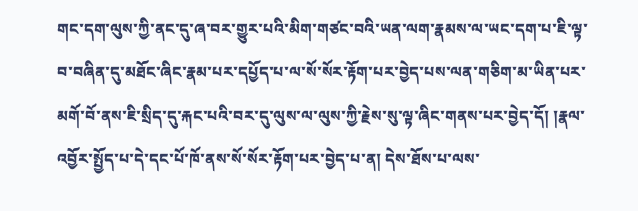གང་དག་ལུས་ཀྱི་ནང་དུ་ཞ་བར་གྱུར་པའི་མིག་གཙང་བའི་ཡན་ལག་རྣམས་ལ་ཡང་དག་པ་ཇི་ལྟ་བ་བཞིན་དུ་མཐོང་ཞིང་རྣམ་པར་དཔྱོད་པ་ལ་སོ་སོར་རྟོག་པར་བྱེད་པས་ལན་གཅིག་མ་ཡིན་པར་མགོ་བོ་ནས་ཇི་སྲིད་དུ་རྐང་པའི་བར་དུ་ལུས་ལ་ལུས་ཀྱི་རྗེས་སུ་ལྟ་ཞིང་གནས་པར་བྱེད་དོ། །རྣལ་འབྱོར་སྤྱོད་པ་དེ་དང་པོ་ཁོ་ནས་སོ་སོར་རྟོག་པར་བྱེད་པ་ན། དེས་ཐོས་པ་ལས་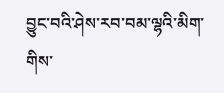བྱུང་བའི་ཤེས་རབ་བམ་ལྷའི་མིག་གིས་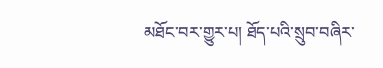མཐོང་བར་གྱུར་པ། ཐོད་པའི་སྲུབ་བཞིར་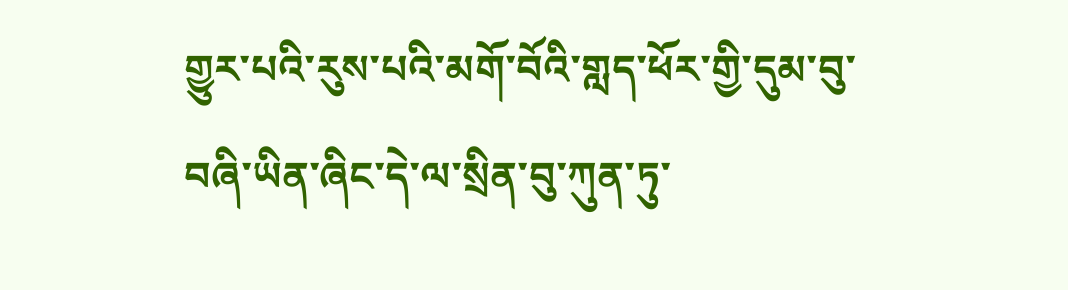གྱུར་པའི་རུས་པའི་མགོ་བོའི་གླད་ཕོར་གྱི་དུམ་བུ་བཞི་ཡིན་ཞིང་དེ་ལ་སྲིན་བུ་ཀུན་ཏུ་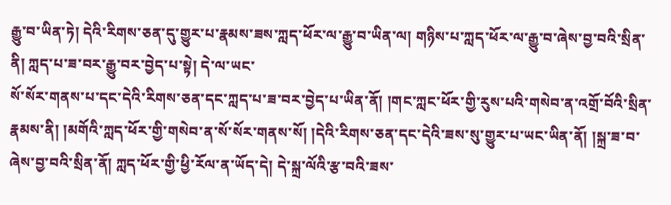རྒྱུ་བ་ཡིན་ཏེ། དེའི་རིགས་ཅན་དུ་གྱུར་པ་རྣམས་ཟས་ཀླད་ཕོར་ལ་རྒྱུ་བ་ཡིན་ལ། གཉིས་པ་ཀླད་ཕོར་ལ་རྒྱུ་བ་ཞེས་བྱ་བའི་སྲིན་ནི། ཀླད་པ་ཟ་བར་རྒྱུ་བར་བྱེད་པ་སྟེ། དེ་ལ་ཡང་
སོ་སོར་གནས་པ་དང་དེའི་རིགས་ཅན་དང་ཀླད་པ་ཟ་བར་བྱེད་པ་ཡིན་ནོ། །གང་ཀླང་ཕོར་གྱི་རུས་པའི་གསེབ་ན་འགྲོ་བོའི་སྲིན་རྣམས་ནི། །མགོའི་ཀླད་ཕོར་གྱི་གསེབ་ན་སོ་སོར་གནས་སོ། །དེའི་རིགས་ཅན་དང་དེའི་ཟས་སུ་གྱུར་པ་ཡང་ཡིན་ནོ། །སྐྲ་ཟ་བ་ཞེས་བྱ་བའི་སྲིན་ནོ། ཀླད་ཕོར་གྱི་ཕྱི་རོལ་ན་ཡོད་དེ། དེ་སྐྲ་ལོའི་རྩ་བའི་ཟས་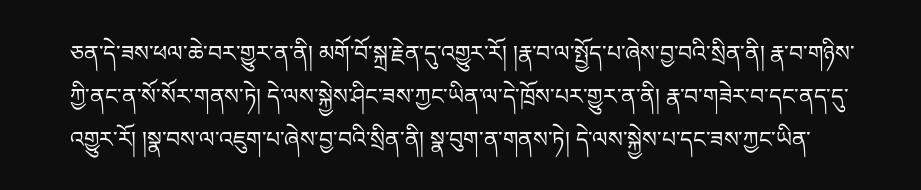ཅན་དེ་ཟས་ཕལ་ཆེ་བར་གྱུར་ན་ནི། མགོ་བོ་སྐྲ་རྗེན་དུ་འགྱུར་རོ། །རྣ་བ་ལ་སྤྱོད་པ་ཞེས་བྱ་བའི་སྲིན་ནི། རྣ་བ་གཉིས་ཀྱི་ནང་ན་སོ་སོར་གནས་ཏེ། དེ་ལས་སྐྱེས་ཤིང་ཟས་ཀྱང་ཡིན་ལ་དེ་ཁྲོས་པར་གྱུར་ན་ནི། རྣ་བ་གཟེར་བ་དང་ནད་དུ་འགྱུར་རོ། །སྣ་བས་ལ་འཇུག་པ་ཞེས་བྱ་བའི་སྲིན་ནི། སྣ་བུག་ན་གནས་ཏེ། དེ་ལས་སྐྱེས་པ་དང་ཟས་ཀྱང་ཡིན་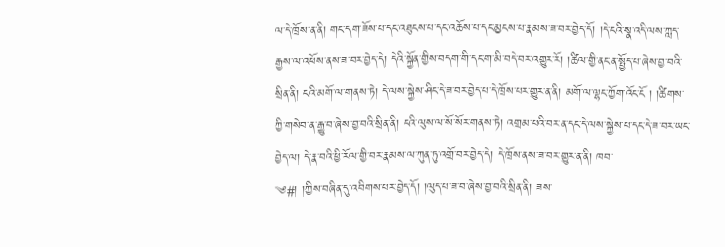ལ་དེ་ཁྲོས་ན་ནི། གང་དག་ཟོས་པ་དང་འཐུངས་པ་དང་འཆོས་པ་དང་མྱངས་པ་རྣམས་ཟ་བར་བྱེད་དོ། །དེ་ངའི་སྣ་འདི་ལས་ཀླད་རྒྱས་ལ་འཕོས་ནས་ཟ་བར་བྱེད་དེ། དེའི་སྐྱོན་གྱིས་བདག་གི་དང་ག་མི་བདེ་བར་འགྱུར་རོ། །ཚིལ་གྱི་ནང་ན་སྤྱོད་པ་ཞེས་བྱ་བའི་སྲིན་ནི། ངའི་མགོ་ལ་གནས་ཏེ། དེ་ལས་སྐྱེས་ཤིང་དེ་ཟ་བར་བྱེད་པ་དེ་ཁྲོས་པར་གྱུར་ན་ནི། མགོ་ལ་ལྷང་ཀྱོག་འོང་ངོ ། །ཚིགས་ཀྱི་གསེབ་ན་རྒྱུ་བ་ཞེས་བྱ་བའི་སྲིན་ནི། ངའི་ལུས་ལ་སོ་སོར་གནས་ཏེ། འགྲམ་པའི་བར་ན་དང་དེ་ལས་སྐྱེས་པ་དང་དེ་ཟ་བར་ཡང་བྱེད་ལ། དེ་རྣ་བའི་ཕྱི་རོལ་གྱི་བར་རྣམས་ལ་ཀུན་ཏུ་འགྲོ་བར་བྱེད་དེ། དེ་ཁྲོས་ནས་ཟ་བར་གྱུར་ན་ནི། ཁབ་
༄#། །ཀྱིས་བཞིན་དུ་འབིགས་པར་བྱེད་དོ། །ལུད་པ་ཟ་བ་ཞེས་བྱ་བའི་སྲིན་ནི། ཟས་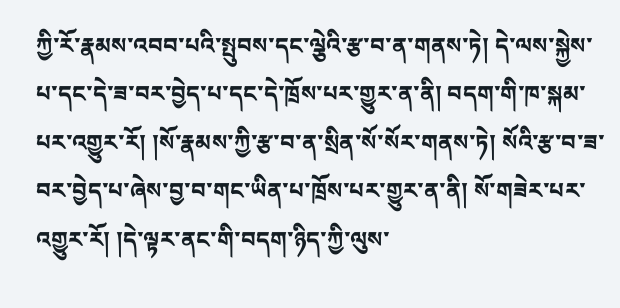ཀྱི་རོ་རྣམས་འབབ་པའི་སྤུབས་དང་ལྕེའི་རྩ་བ་ན་གནས་ཏེ། དེ་ལས་སྐྱེས་པ་དང་དེ་ཟ་བར་བྱེད་པ་དང་དེ་ཁྲོས་པར་གྱུར་ན་ནི། བདག་གི་ཁ་སྐམ་པར་འགྱུར་རོ། །སོ་རྣམས་ཀྱི་རྩ་བ་ན་སྲིན་སོ་སོར་གནས་ཏེ། སོའི་རྩ་བ་ཟ་བར་བྱེད་པ་ཞེས་བྱ་བ་གང་ཡིན་པ་ཁྲོས་པར་གྱུར་ན་ནི། སོ་གཟེར་པར་འགྱུར་རོ། །དེ་ལྟར་ནང་གི་བདག་ཉིད་ཀྱི་ལུས་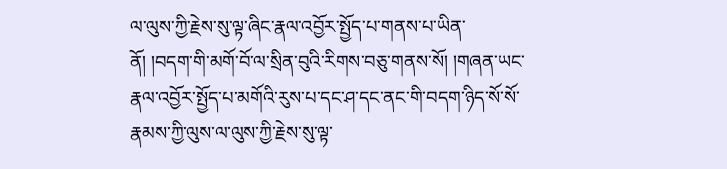ལ་ལུས་ཀྱི་རྗེས་སུ་ལྟ་ཞིང་རྣལ་འབྱོར་སྤྱོད་པ་གནས་པ་ཡིན་ནོ། །བདག་གི་མགོ་བོ་ལ་སྲིན་བུའི་རིགས་བཅུ་གནས་སོ། །གཞན་ཡང་རྣལ་འབྱོར་སྤྱོད་པ་མགོའི་རུས་པ་དང་ཤ་དང་ནང་གི་བདག་ཉིད་སོ་སོ་རྣམས་ཀྱི་ལུས་ལ་ལུས་ཀྱི་རྗེས་སུ་ལྟ་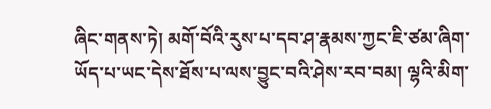ཞིང་གནས་ཏེ། མགོ་བོའི་རུས་པ་དབ་ཤ་རྣམས་ཀྱང་ཇི་ཙམ་ཞིག་ཡོད་པ་ཡང་དེས་ཐོས་པ་ལས་བྱུང་བའི་ཤེས་རབ་བམ། ལྷའི་མིག་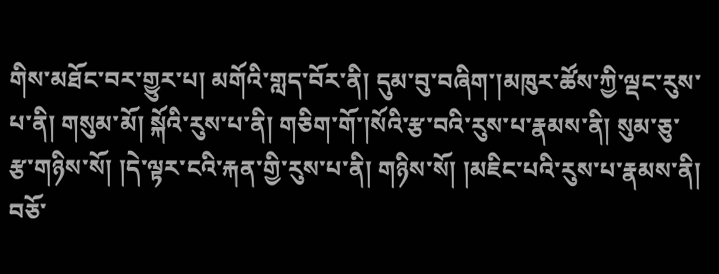གིས་མཐོང་བར་གྱུར་པ། མགོའི་གླད་བོར་ནི། དུམ་བུ་བཞིག་།མཁུར་ཚོས་ཀྱི་ལྡང་རུས་པ་ནི། གསུམ་མོ། སྐོའི་རུས་པ་ནི། གཅིག་གོ་།སོའི་རྩ་བའི་རུས་པ་རྣམས་ནི། སུམ་ཅུ་རྩ་གཉིས་སོ། །དེ་ལྟར་ངའི་རྐན་གྱི་རུས་པ་ནི། གཉིས་སོ། །མཇིང་པའི་རུས་པ་རྣམས་ནི། བཅོ་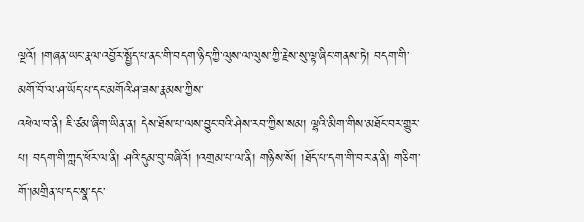ལྔའོ། །གཞན་ཡང་རྣལ་འབྱོར་སྤྱོད་པ་ནང་གི་བདག་ཉིད་ཀྱི་ལུས་ལ་ལུས་ཀྱི་རྗེས་སུ་ལྟ་ཞིང་གནས་ཏེ། བདག་གི་མགོ་བོ་ལ་ཤ་ཡོད་པ་དང་མགོའི་ཤ་ཟས་རྣམས་ཀྱིས་
འཕེལ་བ་ནི། ཇི་ཙམ་ཞིག་ཡིན་ན། དེས་ཐོས་པ་ལས་བྱུང་བའི་ཤེས་རབ་ཀྱིས་སམ། ལྷའི་མིག་གིས་མཐོང་བར་གྱུར་པ། བདག་གི་ཀླད་ཕོར་ལ་ནི། ཤའི་དུམ་བུ་བཞིའོ། །འགྲམ་པ་ལ་ནི། གཉིས་སོ། །ཐོད་པ་དག་གི་བར་ན་ནི། གཅིག་གོ་།མགྲིན་པ་དང་སྣ་དང་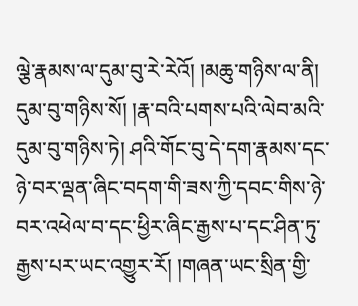ལྕེ་རྣམས་ལ་དུམ་བུ་རེ་རེའོ། །མཆུ་གཉིས་ལ་ནི། དུམ་བུ་གཉིས་སོ། །རྣ་བའི་པགས་པའི་ལེབ་མའི་དུམ་བུ་གཉིས་ཏེ། ཤའི་གོང་བུ་དེ་དག་རྣམས་དང་ཉེ་བར་ལྡན་ཞིང་བདག་གི་ཟས་ཀྱི་དབང་གིས་ཉེ་བར་འཕེལ་བ་དང་ཕྱིར་ཞིང་རྒྱས་པ་དང་ཤིན་ཏུ་རྒྱས་པར་ཡང་འགྱུར་རོ། །གཞན་ཡང་སྲིན་གྱི་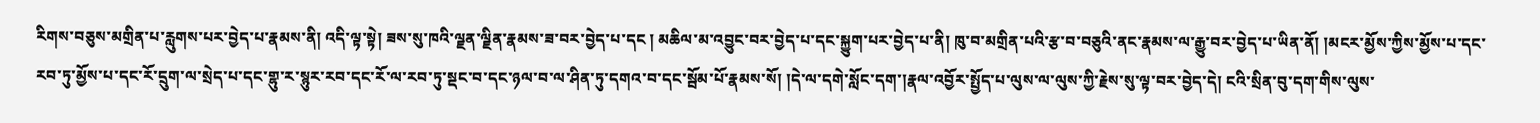རིགས་བཅུས་མགྲིན་པ་རླུགས་པར་བྱེད་པ་རྣམས་ནི། འདི་ལྟ་སྟེ། ཟས་སུ་ཁའི་ལྗན་ལྗིན་རྣམས་ཟ་བར་བྱེད་པ་དང ། མཆིལ་མ་འབྱུང་བར་བྱེད་པ་དང་སྐྱུག་པར་བྱེད་པ་ནི། ཁུ་བ་མགྲིན་པའི་རྩ་བ་བཅུའི་ནང་རྣམས་ལ་རྒྱུ་བར་བྱེད་པ་ཡིན་ནོ། །མངར་མྱོས་ཀྱིས་མྱོས་པ་དང་རབ་ཏུ་མྱོས་པ་དང་རོ་དྲུག་ལ་སྲེད་པ་དང་གྷུ་ར་སྙུར་རབ་དང་རོ་ལ་རབ་ཏུ་སྡང་བ་དང་ཉལ་བ་ལ་ཤིན་ཏུ་དགའ་བ་དང་སྦོམ་པོ་རྣམས་སོ། །དེ་ལ་དགེ་སློང་དག་།རྣལ་འབྱོར་སྤྱོད་པ་ལུས་ལ་ལུས་ཀྱི་རྗེས་སུ་ལྟ་བར་བྱེད་དེ། ངའི་སྲིན་བུ་དག་གིས་ལུས་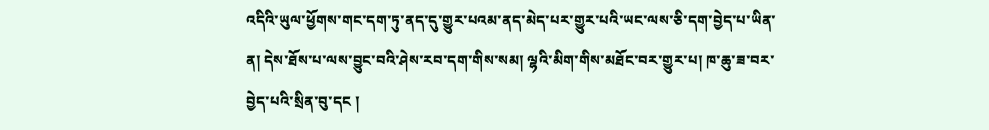འདིའི་ཡུལ་ཕྱོགས་གང་དག་ཏུ་ནད་དུ་གྱུར་པའམ་ནད་མེད་པར་གྱུར་པའི་ཡང་ལས་ཅི་དག་བྱེད་པ་ཡིན་ན། དེས་ཐོས་པ་ལས་བྱུང་བའི་ཤེས་རབ་དག་གིས་སམ། ལྷའི་མིག་གིས་མཐོང་བར་གྱུར་པ། ཁ་ཆུ་ཟ་བར་བྱེད་པའི་སྲིན་བུ་དང །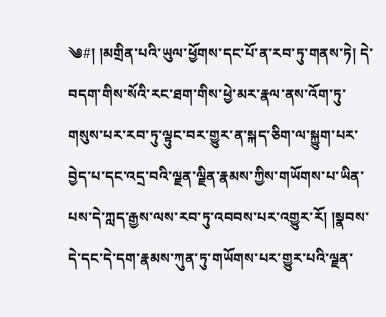༄#། །མགྲིན་པའི་ཡུལ་ཕྱོགས་དང་པོ་ན་རབ་ཏུ་གནས་ཏེ། དེ་བདག་གིས་སོའི་རང་ཐག་གིས་ཕྱེ་མར་རྣལ་ནས་འོག་ཏུ་གསུས་པར་རབ་ཏུ་ལྟུང་བར་གྱུར་ན་སྐད་ཅིག་ལ་སྐྱུག་པར་བྱེད་པ་དང་འདྲ་བའི་ལྗན་ལྗིན་རྣམས་ཀྱིས་གཡོགས་པ་ཡིན་པས་དེ་ཀླད་རྒྱས་ལས་རབ་ཏུ་འབབས་པར་འགྱུར་རོ། །སྣབས་དེ་དང་དེ་དག་རྣམས་ཀུན་ཏུ་གཡོགས་པར་གྱུར་པའི་ལྗན་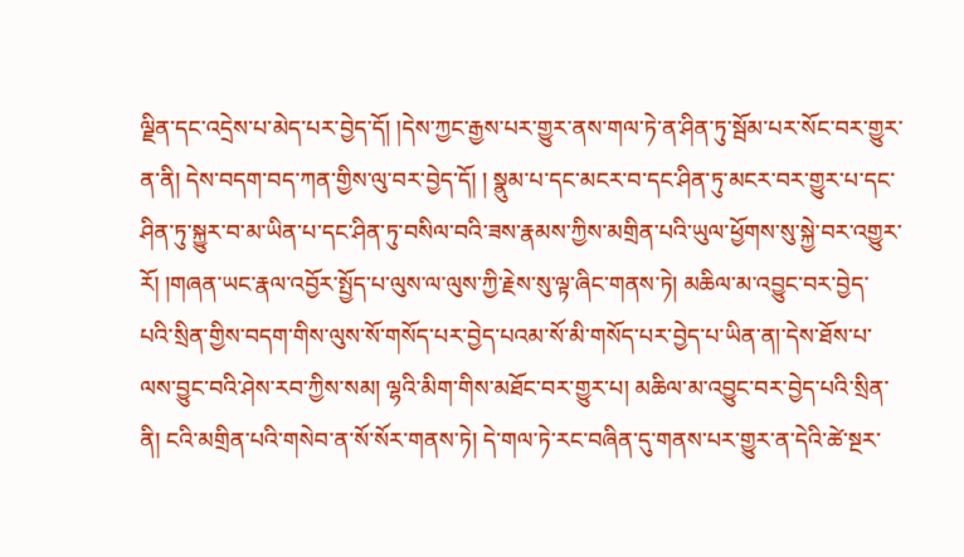ལྗིན་དང་འདྲེས་པ་མེད་པར་བྱེད་དོ། །དེས་ཀྱང་རྒྱས་པར་གྱུར་ནས་གལ་ཏེ་ན་ཤིན་ཏུ་སྦོམ་པར་སོང་བར་གྱུར་ན་ནི། དེས་བདག་བད་ཀན་གྱིས་ལུ་བར་བྱེད་དོ། ། སྣུམ་པ་དང་མངར་བ་དང་ཤིན་ཏུ་མངར་བར་གྱུར་པ་དང་ཤིན་ཏུ་སྐྱུར་བ་མ་ཡིན་པ་དང་ཤིན་ཏུ་བསིལ་བའི་ཟས་རྣམས་ཀྱིས་མགྲིན་པའི་ཡུལ་ཕྱོགས་སུ་སྐྱེ་བར་འགྱུར་རོ། །གཞན་ཡང་རྣལ་འབྱོར་སྤྱོད་པ་ལུས་ལ་ལུས་ཀྱི་རྗེས་སུ་ལྟ་ཞིང་གནས་ཏེ། མཆིལ་མ་འབྱུང་བར་བྱེད་པའི་སྲིན་གྱིས་བདག་གིས་ལུས་སོ་གསོད་པར་བྱེད་པའམ་སོ་མི་གསོད་པར་བྱེད་པ་ཡིན་ན།་དེས་ཐོས་པ་ལས་བྱུང་བའི་ཤེས་རབ་ཀྱིས་སམ། ལྷའི་མིག་གིས་མཐོང་བར་གྱུར་པ། མཆིལ་མ་འབྱུང་བར་བྱེད་པའི་སྲིན་ནི། ངའི་མགྲིན་པའི་གསེབ་ན་སོ་སོར་གནས་ཏེ། དེ་གལ་ཏེ་རང་བཞིན་དུ་གནས་པར་གྱུར་ན་དེའི་ཚེ་སྔར་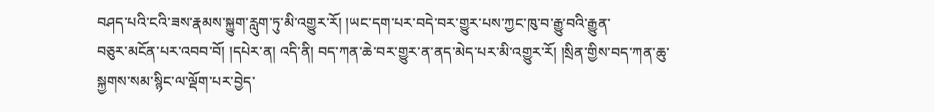བཤད་པའི་ངའི་ཟས་རྣམས་སྐྱུག་རླུག་ཏུ་མི་འགྱུར་རོ། །ཡང་དག་པར་བདེ་བར་གྱུར་པས་ཀྱང་ཁུ་བ་རྒྱུ་བའི་རྒྱུན་
བཅུར་མངོན་པར་འབབ་བོ། །དཔེར་ན། འདི་ནི། བད་ཀན་ཆེ་བར་གྱུར་ན་ནད་མེད་པར་མི་འགྱུར་རོ། །སྲིན་གྱིས་བད་ཀན་ཆུ་སྐྱགས་སམ་སྙིང་ལ་ལྡོག་པར་བྱེད་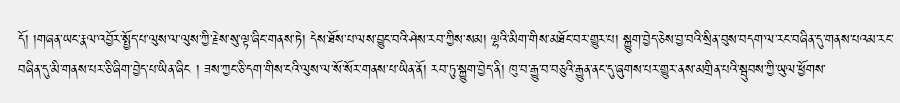དོ། །གཞན་ཡང་རྣལ་འབྱོར་སྤྱོད་པ་ལུས་ལ་ལུས་ཀྱི་རྗེས་སུ་ལྟ་ཞིང་གནས་ཏེ། དེས་ཐོས་པ་ལས་བྱུང་བའི་ཤེས་རབ་ཀྱིས་སམ། ལྷའི་མིག་གིས་མཐོང་བར་གྱུར་པ། སྐྱུག་བྱེད་ཅེས་བྱ་བའི་སྲིན་བུས་བདག་ལ་རང་བཞིན་དུ་གནས་པའམ་རང་བཞིན་དུ་མི་གནས་པར་ཅི་ཞིག་བྱེད་པ་ཡིན་ཞིང ། ཟས་ཀྱང་ཅི་དག་གིས་ངའི་ལུས་ལ་སོ་སོར་གནས་པ་ཡིན་ནོ། རབ་ཏུ་སྐྱུག་བྱེད་ནི། ཁུ་བ་རྒྱུ་བ་བཅུའི་རྒྱུན་ནང་དུ་ཞུགས་པར་གྱུར་ནས་མགྲིན་པའི་སྦུབས་ཀྱི་ཡུལ་ཕྱོགས་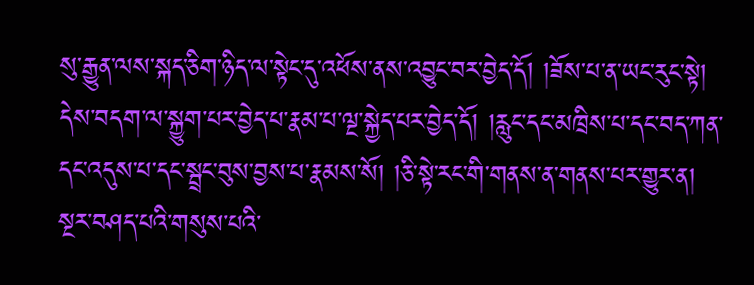སུ་རྒྱུན་ལས་སྐད་ཅིག་ཉིད་ལ་སྟེང་དུ་འཕོས་ནས་འབྱུང་བར་བྱེད་དོ། །ཟོས་པ་ན་ཡང་རུང་སྟེ། དེས་བདག་ལ་སྐྱུག་པར་བྱེད་པ་རྣམ་པ་ལྔ་སྐྱེད་པར་བྱེད་དོ། །རླུང་དང་མཁྲིས་པ་དང་བད་ཀན་དང་འདུས་པ་དང་སྦྲང་བུས་བྱས་པ་རྣམས་སོ། །ཅི་སྟེ་རང་གི་གནས་ན་གནས་པར་གྱུར་ན། སྔར་བཤད་པའི་གསུས་པའི་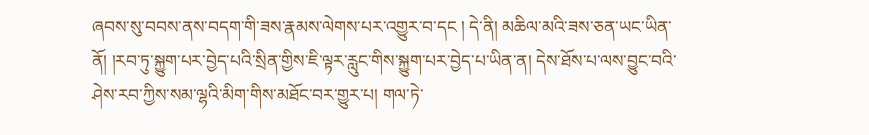ཞབས་སུ་བབས་ནས་བདག་གི་ཟས་རྣམས་ལེགས་པར་འགྱུར་བ་དང ། དེ་ནི། མཆིལ་མའི་ཟས་ཅན་ཡང་ཡིན་ནོ། །རབ་ཏུ་སྐྱུག་པར་བྱེད་པའི་སྲིན་གྱིས་ཇི་ལྟར་རླུང་གིས་སྐྱུག་པར་བྱེད་པ་ཡིན་ན། དེས་ཐོས་པ་ལས་བྱུང་བའི་ཤེས་རབ་ཀྱིས་སམ་ལྷའི་མིག་གིས་མཐོང་བར་གྱུར་པ། གལ་ཏེ་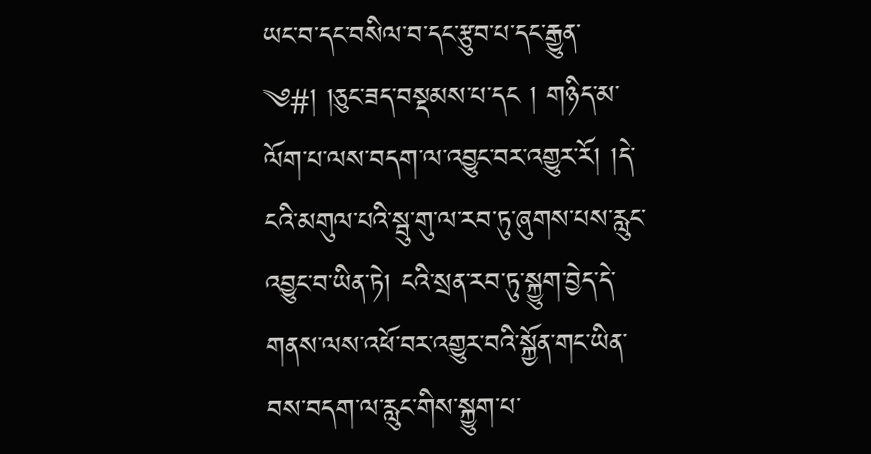ཡང་བ་དང་བསིལ་བ་དང་རྩུབ་པ་དང་རྒྱུན་
༄#། །ཅུང་ཟད་བསྡམས་པ་དང ། གཉིད་མ་ལོག་པ་ལས་བདག་ལ་འབྱུང་བར་འགྱུར་རོ། །དེ་ངའི་མགུལ་པའི་སྦུ་གུ་ལ་རབ་ཏུ་ཞུགས་པས་རླུང་འབྱུང་བ་ཡིན་ཏེ། ངའི་སྲན་རབ་ཏུ་སྐྱུག་བྱེད་དེ་གནས་ལས་འཕོ་བར་འགྱུར་བའི་སྐྱོན་གང་ཡིན་བས་བདག་ལ་རླུང་གིས་སྐྱུག་པ་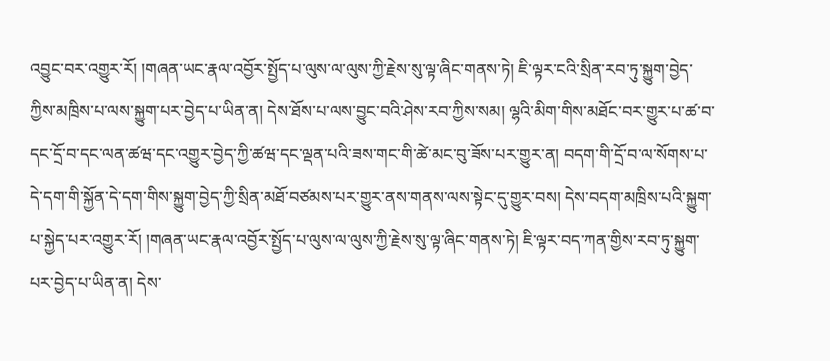འབྱུང་བར་འགྱུར་རོ། །གཞན་ཡང་རྣལ་འབྱོར་སྤྱོད་པ་ལུས་ལ་ལུས་ཀྱི་རྗེས་སུ་ལྟ་ཞིང་གནས་ཏེ། ཇི་ལྟར་ངའི་སྲིན་རབ་ཏུ་སྐྱུག་བྱེད་ཀྱིས་མཁྲིས་པ་ལས་སྐྱུག་པར་བྱེད་པ་ཡིན་ན། དེས་ཐོས་པ་ལས་བྱུང་བའི་ཤེས་རབ་ཀྱིས་སམ། ལྷའི་མིག་གིས་མཐོང་བར་གྱུར་པ་ཚ་བ་དང་དྲོ་བ་དང་ལན་ཚཝ་དང་འགྱུར་བྱེད་ཀྱི་ཚཝ་དང་ལྡན་པའི་ཟས་གང་གི་ཚེ་མང་བུ་ཟོས་པར་གྱུར་ན། བདག་གི་དྲོ་བ་ལ་སོགས་པ་དེ་དག་གི་སྐྱོན་དེ་དག་གིས་སྐྱུག་བྱེད་ཀྱི་སྲིན་མཐོ་བཙམས་པར་གྱུར་ནས་གནས་ལས་སྟེང་དུ་གྱུར་བས། དེས་བདག་མཁྲིས་པའི་སྐྱུག་པ་སྐྱེད་པར་འགྱུར་རོ། །གཞན་ཡང་རྣལ་འབྱོར་སྤྱོད་པ་ལུས་ལ་ལུས་ཀྱི་རྗེས་སུ་ལྟ་ཞིང་གནས་ཏེ། ཇི་ལྟར་བད་ཀན་གྱིས་རབ་ཏུ་སྐྱུག་པར་བྱེད་པ་ཡིན་ན། དེས་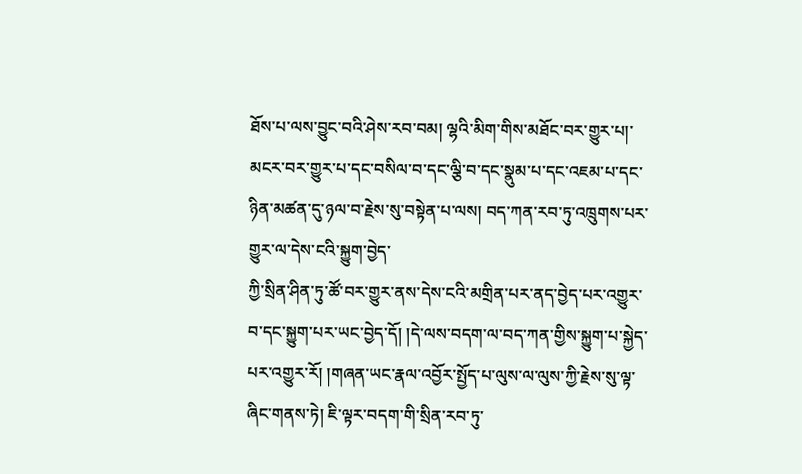ཐོས་པ་ལས་བྱུང་བའི་ཤེས་རབ་བམ། ལྷའི་མིག་གིས་མཐོང་བར་གྱུར་པ།་མངར་བར་གྱུར་པ་དང་བསིལ་བ་དང་ལྕི་བ་དང་སྣུམ་པ་དང་འཇམ་པ་དང་ཉིན་མཚན་དུ་ཉལ་བ་རྗེས་སུ་བསྟེན་པ་ལས། བད་ཀན་རབ་ཏུ་འཁྲུགས་པར་གྱུར་ལ་དེས་ངའི་སྐྱུག་བྱེད་
ཀྱི་སྲིན་ཤིན་ཏུ་ཚོ་བར་གྱུར་ནས་དེས་ངའི་མགྲིན་པར་ནད་བྱེད་པར་འགྱུར་བ་དང་སྐྱུག་པར་ཡང་བྱེད་དོ། །དེ་ལས་བདག་ལ་བད་ཀན་གྱིས་སྐྱུག་པ་སྐྱེད་པར་འགྱུར་རོ། །གཞན་ཡང་རྣལ་འབྱོར་སྤྱོད་པ་ལུས་ལ་ལུས་ཀྱི་རྗེས་སུ་ལྟ་ཞིང་གནས་ཏེ། ཇི་ལྟར་བདག་གི་སྲིན་རབ་ཏུ་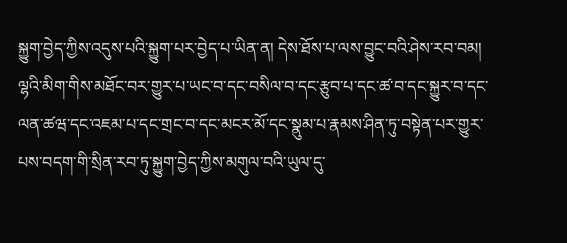སྐྱུག་བྱེད་ཀྱིས་འདུས་པའི་སྐྱུག་པར་བྱེད་པ་ཡིན་ན། དེས་ཐོས་པ་ལས་བྱུང་བའི་ཤེས་རབ་བམ། ལྷའི་མིག་གིས་མཐོང་བར་གྱུར་པ་ཡང་བ་དང་བསིལ་བ་དང་རྩུབ་པ་དང་ཚ་བ་དང་སྐྱུར་བ་དང་ལན་ཚཝ་དང་འཇམ་པ་དང་གྲང་བ་དང་མངར་མོ་དང་སྣུམ་པ་རྣམས་ཤིན་ཏུ་བསྟེན་པར་གྱུར་པས་བདག་གི་སྲིན་རབ་ཏུ་སྐྱུག་བྱེད་ཀྱིས་མགུལ་བའི་ཡུལ་དུ་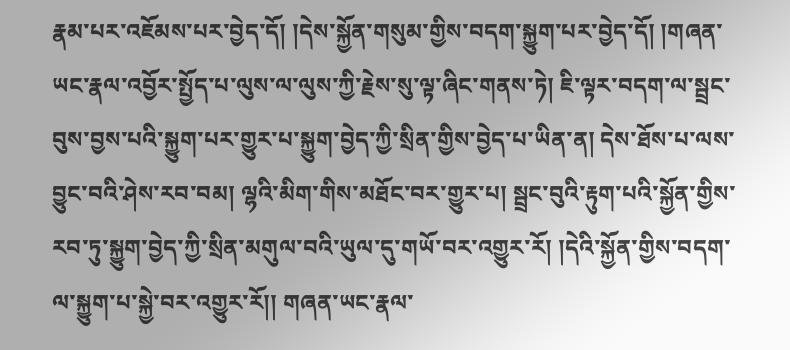རྣམ་པར་འཇོམས་པར་བྱེད་དོ། །དེས་སྐྱོན་གསུམ་གྱིས་བདག་སྐྱུག་པར་བྱེད་དོ། །གཞན་ཡང་རྣལ་འབྱོར་སྤྱོད་པ་ལུས་ལ་ལུས་ཀྱི་རྗེས་སུ་ལྟ་ཞིང་གནས་ཏེ། ཇི་ལྟར་བདག་ལ་སྦྲང་བུས་བྱས་པའི་སྐྱུག་པར་གྱུར་པ་སྐྱུག་བྱེད་ཀྱི་སྲིན་གྱིས་བྱེད་པ་ཡིན་ན། དེས་ཐོས་པ་ལས་བྱུང་བའི་ཤེས་རབ་བམ། ལྷའི་མིག་གིས་མཐོང་བར་གྱུར་པ། སྦྲང་བུའི་རྟུག་པའི་སྐྱོན་གྱིས་རབ་ཏུ་སྐྱུག་བྱེད་ཀྱི་སྲིན་མགུལ་བའི་ཡུལ་དུ་གཡོ་བར་འགྱུར་རོ། །དེའི་སྐྱོན་གྱིས་བདག་ལ་སྐྱུག་པ་སྐྱེ་བར་འགྱུར་རོ།། གཞན་ཡང་རྣལ་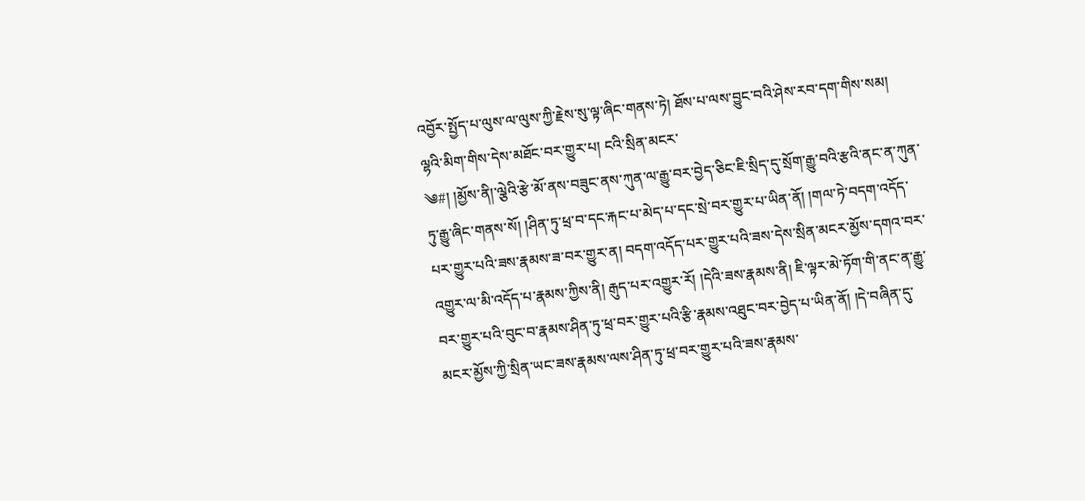འབྱོར་སྤྱོད་པ་ལུས་ལ་ལུས་ཀྱི་རྗེས་སུ་ལྟ་ཞིང་གནས་ཏེ། ཐོས་པ་ལས་བྱུང་བའི་ཤེས་རབ་དག་གིས་སམ། ལྷའི་མིག་གིས་དེས་མཐོང་བར་གྱུར་པ། ངའི་སྲིན་མངར་
༄#། །མྱོས་ནི།་ལྕེའི་རྩེ་མོ་ནས་བཟུང་ནས་ཀུན་ལ་རྒྱུ་བར་བྱེད་ཅིང་ཇི་སྲིད་དུ་སྲོག་རྒྱུ་བའི་རྩའི་ནང་ན་ཀུན་ཏུ་རྒྱུ་ཞིང་གནས་སོ། །ཤིན་ཏུ་ཕྲ་བ་དང་རྐང་པ་མེད་པ་དང་སྲེ་བར་གྱུར་པ་ཡིན་ནོ། །གལ་ཏེ་བདག་འདོད་པར་གྱུར་པའི་ཟས་རྣམས་ཟ་བར་གྱུར་ན། བདག་འདོད་པར་གྱུར་པའི་ཟས་དེས་སྲིན་མངར་མྱོས་དགའ་བར་འགྱུར་ལ་མི་འདོད་པ་རྣམས་ཀྱིས་ནི། རྒུད་པར་འགྱུར་རོ། །དེའི་ཟས་རྣམས་ནི། ཇི་ལྟར་མེ་ཏོག་གི་ནང་ན་རྒྱུ་བར་གྱུར་པའི་བུང་བ་རྣམས་ཤིན་ཏུ་ཕྲ་བར་གྱུར་པའི་རྩི་རྣམས་འཐུང་བར་བྱེད་པ་ཡིན་ནོ། །དེ་བཞིན་དུ་མངར་མྱོས་ཀྱི་སྲིན་ཡང་ཟས་རྣམས་ལས་ཤིན་ཏུ་ཕྲ་བར་གྱུར་པའི་ཟས་རྣམས་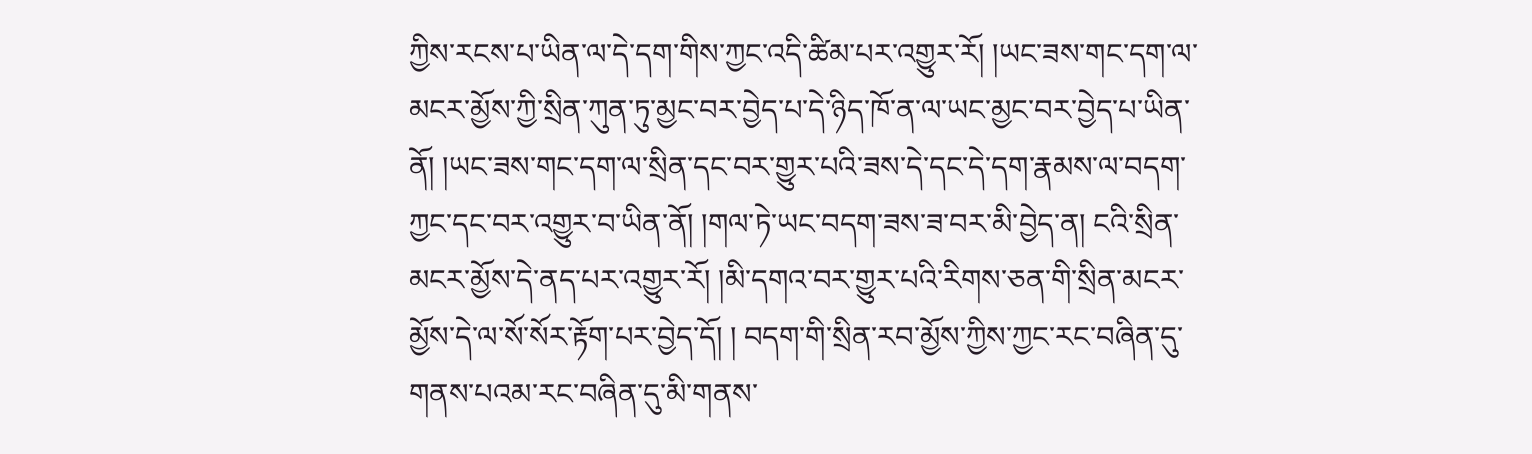ཀྱིས་རངས་པ་ཡིན་ལ་དེ་དག་གིས་ཀྱང་འདི་ཚིམ་པར་འགྱུར་རོ། །ཡང་ཟས་གང་དག་ལ་མངར་མྱོས་ཀྱི་སྲིན་ཀུན་ཏུ་མྱང་བར་བྱེད་པ་དེ་ཉིད་ཁོ་ན་ལ་ཡང་མྱང་བར་བྱེད་པ་ཡིན་ནོ། །ཡང་ཟས་གང་དག་ལ་སྲིན་དང་བར་གྱུར་པའི་ཟས་དེ་དང་དེ་དག་རྣམས་ལ་བདག་ཀྱང་དང་བར་འགྱུར་བ་ཡིན་ནོ། །གལ་ཏེ་ཡང་བདག་ཟས་ཟ་བར་མི་བྱེད་ན། ངའི་སྲིན་མངར་མྱོས་དེ་ནད་པར་འགྱུར་རོ། །མི་དགའ་བར་གྱུར་པའི་རིགས་ཅན་གི་སྲིན་མངར་མྱོས་དེ་ལ་སོ་སོར་རྟོག་པར་བྱེད་དོ། ། བདག་གི་སྲིན་རབ་མྱོས་ཀྱིས་ཀྱང་རང་བཞིན་དུ་གནས་པའམ་རང་བཞིན་དུ་མི་གནས་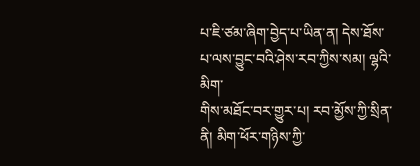པ་ཇི་ཙམ་ཞིག་བྱེད་པ་ཡིན་ན། དེས་ཐོས་པ་ལས་བྱུང་བའི་ཤེས་རབ་ཀྱིས་སམ། ལྷའི་མིག་
གིས་མཐོང་བར་གྱུར་པ། རབ་མྱོས་ཀྱི་སྲིན་ནི། མིག་ཕོར་གཉིས་ཀྱི་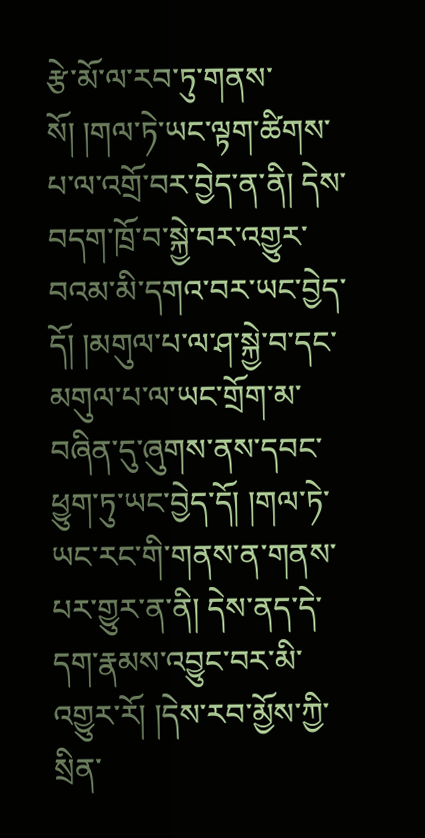རྩེ་མོ་ལ་རབ་ཏུ་གནས་སོ། །གལ་ཏེ་ཡང་ལྟག་ཚིགས་པ་ལ་འགྲོ་བར་བྱེད་ན་ནི། དེས་བདག་ཁྲོ་བ་སྐྱེ་བར་འགྱུར་བའམ་མི་དགའ་བར་ཡང་བྱེད་དོ། །མགུལ་པ་ལ་ཤ་སྐྱེ་བ་དང་མགུལ་པ་ལ་ཡང་གྲོག་མ་བཞིན་དུ་ཞུགས་ནས་དབང་ཕྱུག་ཏུ་ཡང་བྱེད་དོ། །གལ་ཏེ་ཡང་རང་གི་གནས་ན་གནས་པར་གྱུར་ན་ནི། དེས་ནད་དེ་དག་རྣམས་འབྱུང་བར་མི་འགྱུར་རོ། །དེས་རབ་མྱོས་ཀྱི་སྲིན་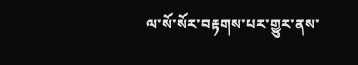ལ་སོ་སོར་བརྟགས་པར་གྱུར་ནས་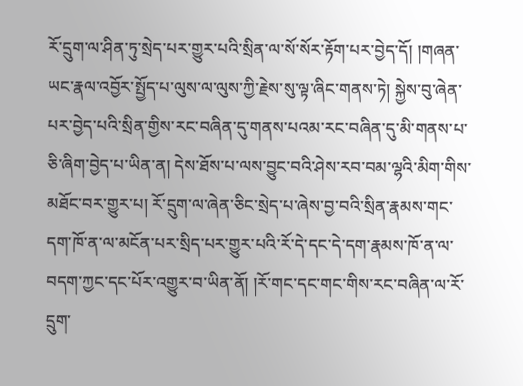རོ་དྲུག་ལ་ཤིན་ཏུ་སྲེད་པར་གྱུར་པའི་སྲིན་ལ་སོ་སོར་རྟོག་པར་བྱེད་དོ། །གཞན་ཡང་རྣལ་འབྱོར་སྤྱོད་པ་ལུས་ལ་ལུས་ཀྱི་རྗེས་སུ་ལྟ་ཞིང་གནས་ཏེ། སྐྱེས་བུ་ཞེན་པར་བྱེད་པའི་སྲིན་གྱིས་རང་བཞིན་དུ་གནས་པའམ་རང་བཞིན་དུ་མི་གནས་པ་ཅི་ཞིག་བྱེད་པ་ཡིན་ན། དེས་ཐོས་པ་ལས་བྱུང་བའི་ཤེས་རབ་བམ་ལྷའི་མིག་གིས་མཐོང་བར་གྱུར་པ། རོ་དྲུག་ལ་ཞེན་ཅིང་སྲེད་པ་ཞེས་བྱ་བའི་སྲིན་རྣམས་གང་དག་ཁོ་ན་ལ་མངོན་པར་སྲིད་པར་གྱུར་པའི་རོ་དེ་དང་དེ་དག་རྣམས་ཁོ་ན་ལ་བདག་ཀྱང་དང་པོར་འགྱུར་བ་ཡིན་ནོ། །རོ་གང་དང་གང་གིས་རང་བཞིན་ལ་རོ་དྲུག་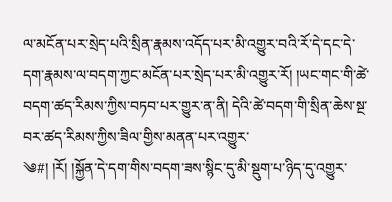ལ་མངོན་པར་སྲེད་པའི་སྲིན་རྣམས་འདོད་པར་མི་འགྱུར་བའི་རོ་དེ་དང་དེ་དག་རྣམས་ལ་བདག་ཀྱང་མངོན་པར་སྲེད་པར་མི་འགྱུར་རོ། །ཡང་གང་གི་ཚེ་བདག་ཚད་རིམས་ཀྱིས་བཏབ་པར་གྱུར་ན་ནི། དེའི་ཚེ་བདག་གི་སྲིན་ཆེས་སྔ་བར་ཚད་རིམས་ཀྱིས་ཟིལ་གྱིས་མནན་པར་འགྱུར་
༄#། །རོ། །སྐྱོན་དེ་དག་གིས་བདག་ཟས་སྙིང་དུ་མི་སྡུག་པ་ཉིད་དུ་འགྱུར་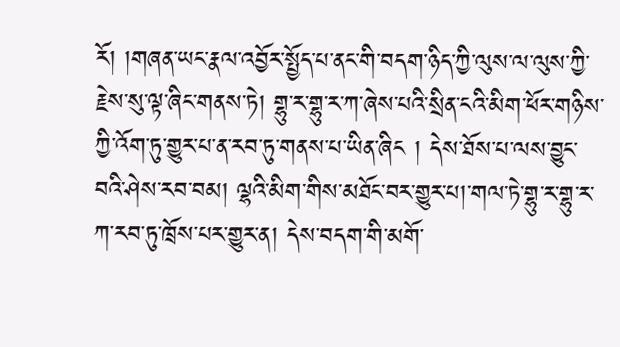རོ། །གཞན་ཡང་རྣལ་འབྱོར་སྤྱོད་པ་ནང་གི་བདག་ཉིད་ཀྱི་ལུས་ལ་ལུས་ཀྱི་རྗེས་སུ་ལྟ་ཞིང་གནས་ཏེ། གྷུ་ར་གྷུ་ར་ཀ་ཞེས་པའི་སྲིན་ངའི་མིག་ཕོར་གཉིས་ཀྱི་འོག་ཏུ་གྱུར་པ་ན་རབ་ཏུ་གནས་པ་ཡིན་ཞིང ། དེས་ཐོས་པ་ལས་བྱུང་བའི་ཤེས་རབ་བམ། ལྷའི་མིག་གིས་མཐོང་བར་གྱུར་པ།་གལ་ཏེ་གྷུ་ར་གྷུ་ར་ཀ་རབ་ཏུ་ཁྲོས་པར་གྱུར་ན། དེས་བདག་གི་མགོ་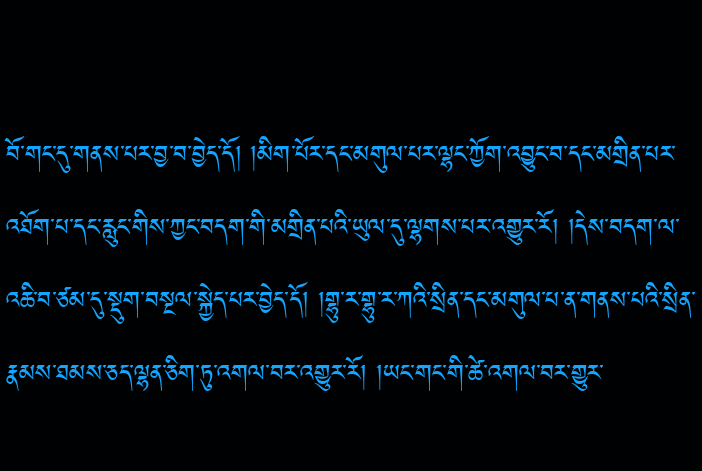བོ་གང་དུ་གནས་པར་བྱ་བ་བྱེད་དོ། །མིག་པོར་དང་མགུལ་པར་ལྷང་ཀྱོག་འབྱུང་བ་དང་མགྲིན་པར་འཐོག་པ་དང་རླུང་གིས་ཀྱང་བདག་གི་མགྲིན་པའི་ཡུལ་དུ་ལྷགས་པར་འགྱུར་རོ། །དེས་བདག་ལ་འཆི་བ་ཙམ་དུ་སྡུག་བསྔལ་སྐྱེད་པར་བྱེད་དོ། །གྷུ་ར་གྷུ་ར་ཀའི་སྲིན་དང་མགུལ་པ་ན་གནས་པའི་སྲིན་རྣམས་ཐམས་ཅད་ལྷན་ཅིག་ཏུ་འགལ་བར་འགྱུར་རོ། །ཡང་གང་གི་ཚེ་འགལ་བར་གྱུར་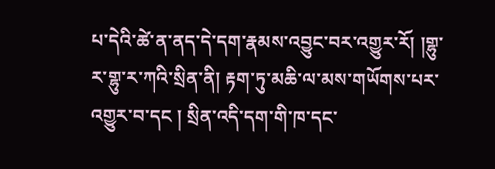པ་དེའི་ཚེ་ན་ནད་དེ་དག་རྣམས་འབྱུང་བར་འགྱུར་རོ། །གྷུ་ར་གྷུ་ར་ཀའི་སྲིན་ནི། རྟག་ཏུ་མཆི་ལ་མས་གཡོགས་པར་འགྱུར་བ་དང ། སྲིན་འདི་དག་གི་ཁ་དང་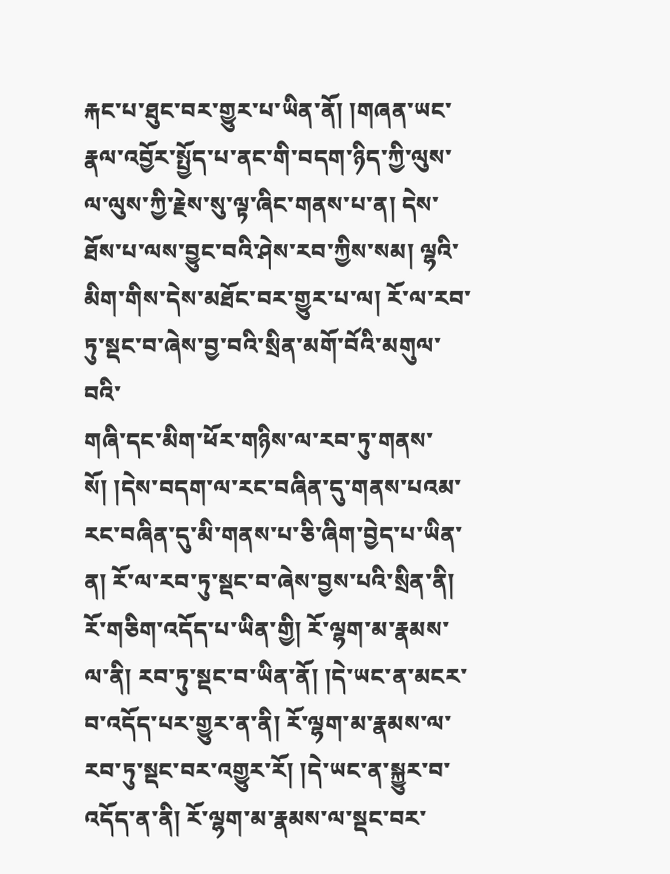རྐང་པ་ཐུང་བར་གྱུར་པ་ཡིན་ནོ། །གཞན་ཡང་རྣལ་འབྱོར་སྤྱོད་པ་ནང་གི་བདག་ཉིད་ཀྱི་ལུས་ལ་ལུས་ཀྱི་རྗེས་སུ་ལྟ་ཞིང་གནས་པ་ན། དེས་ཐོས་པ་ལས་བྱུང་བའི་ཤེས་རབ་ཀྱིས་སམ། ལྷའི་མིག་གིས་དེས་མཐོང་བར་གྱུར་པ་ལ། རོ་ལ་རབ་ཏུ་སྡང་བ་ཞེས་བྱ་བའི་སྲིན་མགོ་བོའི་མགུལ་བའི་
གཞི་དང་མིག་ཕོར་གཉིས་ལ་རབ་ཏུ་གནས་སོ། །དེས་བདག་ལ་རང་བཞིན་དུ་གནས་པའམ་རང་བཞིན་དུ་མི་གནས་པ་ཅི་ཞིག་བྱེད་པ་ཡིན་ན། རོ་ལ་རབ་ཏུ་སྡང་བ་ཞེས་བྱས་པའི་སྲིན་ནི། རོ་གཅིག་འདོད་པ་ཡིན་གྱི། རོ་ལྷག་མ་རྣམས་ལ་ནི། རབ་ཏུ་སྡང་བ་ཡིན་ནོ། །དེ་ཡང་ན་མངར་བ་འདོད་པར་གྱུར་ན་ནི། རོ་ལྷག་མ་རྣམས་ལ་རབ་ཏུ་སྡང་བར་འགྱུར་རོ། །དེ་ཡང་ན་སྐྱུར་བ་འདོད་ན་ནི། རོ་ལྷག་མ་རྣམས་ལ་སྡང་བར་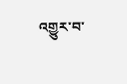འགྱུར་བ་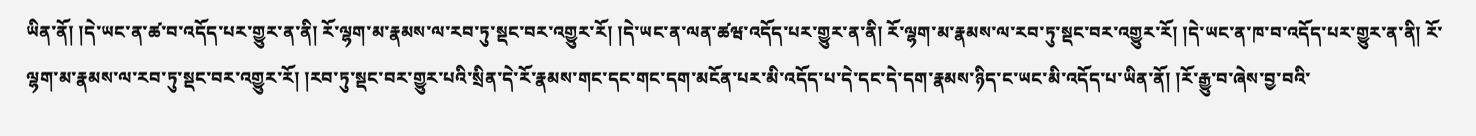ཡིན་ནོ། །དེ་ཡང་ན་ཚ་བ་འདོད་པར་གྱུར་ན་ནི། རོ་ལྷག་མ་རྣམས་ལ་རབ་ཏུ་སྡང་བར་འགྱུར་རོ། །དེ་ཡང་ན་ལན་ཚཝ་འདོད་པར་གྱུར་ན་ནི། རོ་ལྷག་མ་རྣམས་ལ་རབ་ཏུ་སྡང་བར་འགྱུར་རོ། །དེ་ཡང་ན་ཁ་བ་འདོད་པར་གྱུར་ན་ནི། རོ་ལྷག་མ་རྣམས་ལ་རབ་ཏུ་སྡང་བར་འགྱུར་རོ། །རབ་ཏུ་སྡང་བར་གྱུར་པའི་སྲིན་དེ་རོ་རྣམས་གང་དང་གང་དག་མངོན་པར་མི་འདོད་པ་དེ་དང་དེ་དག་རྣམས་ཉིད་ང་ཡང་མི་འདོད་པ་ཡིན་ནོ། །རོ་རྒྱུ་བ་ཞེས་བྱ་བའི་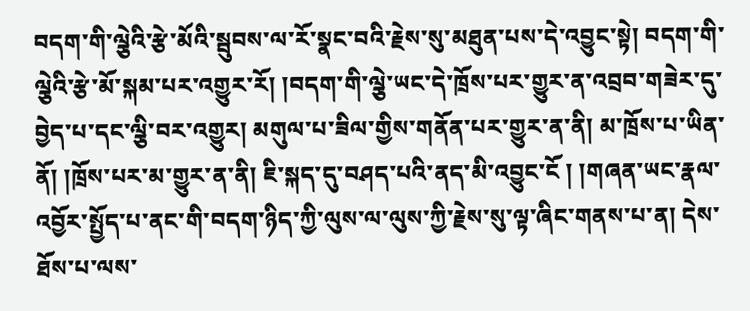བདག་གི་ལྕེའི་རྩེ་མོའི་སྦུབས་ལ་རོ་སྣང་བའི་རྗེས་སུ་མཐུན་པས་དེ་འབྱུང་སྟེ། བདག་གི་ལྕེའི་རྩེ་མོ་སྐམ་པར་འགྱུར་རོ། །བདག་གི་ལྕེ་ཡང་དེ་ཁྲོས་པར་གྱུར་ན་འབྲབ་གཟེར་དུ་བྱེད་པ་དང་ལྕི་བར་འགྱུར། མགུལ་པ་ཟིལ་གྱིས་གནོན་པར་གྱུར་ན་ནི། མ་ཁྲོས་པ་ཡིན་ནོ། །ཁྲོས་པར་མ་གྱུར་ན་ནི། ཇི་སྐད་དུ་བཤད་པའི་ནད་མི་འབྱུང་ངོ ། །གཞན་ཡང་རྣལ་འབྱོར་སྤྱོད་པ་ནང་གི་བདག་ཉིད་ཀྱི་ལུས་ལ་ལུས་ཀྱི་རྗེས་སུ་ལྟ་ཞིང་གནས་པ་ན། དེས་ཐོས་པ་ལས་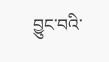བྱུང་བའི་